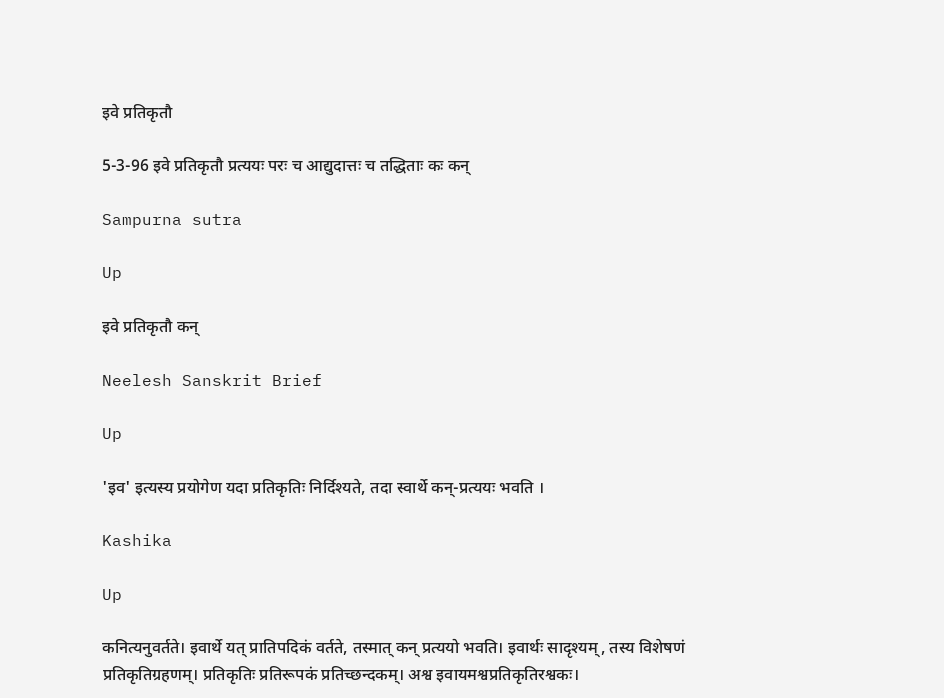इवे प्रतिकृतौ

5-3-96 इवे प्रतिकृतौ प्रत्ययः परः च आद्युदात्तः च तद्धिताः कः कन्

Sampurna sutra

Up

इवे प्रतिकृतौ कन्

Neelesh Sanskrit Brief

Up

'इव' इत्यस्य प्रयोगेण यदा प्रतिकृतिः निर्दिश्यते, तदा स्वार्थे कन्-प्रत्ययः भवति ।

Kashika

Up

कनित्यनुवर्तते। इवार्थे यत् प्रातिपदिकं वर्तते, तस्मात् कन् प्रत्ययो भवति। इवार्थः सादृश्यम्, तस्य विशेषणं प्रतिकृतिग्रहणम्। प्रतिकृतिः प्रतिरूपकं प्रतिच्छन्दकम्। अश्व इवायमश्वप्रतिकृतिरश्वकः।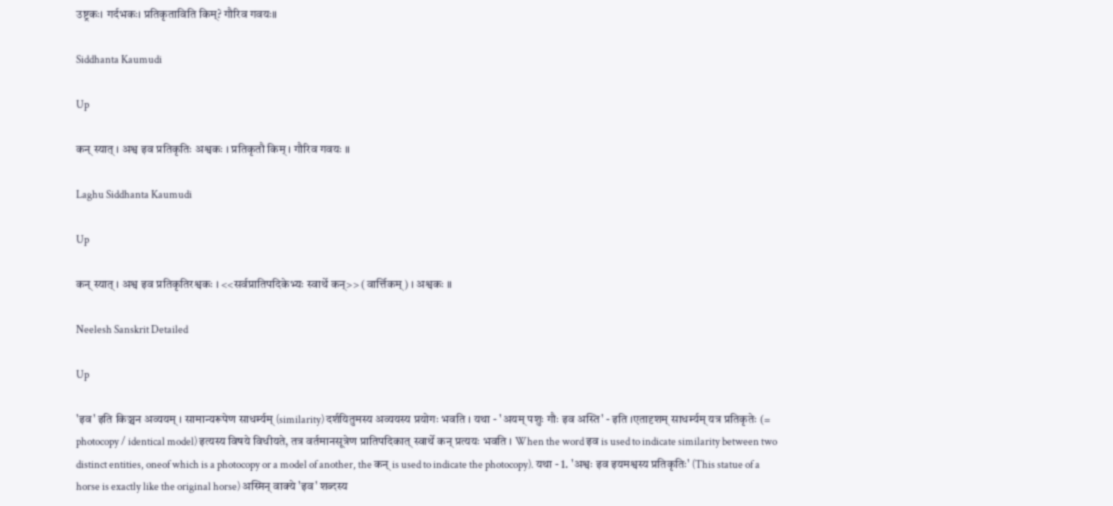उष्ट्रकः। गर्दभकः। प्रतिकृताविति किम्? गौरिव गवयः॥

Siddhanta Kaumudi

Up

कन् स्यात् । अश्व इव प्रतिकृतिः अश्वकः । प्रतिकृतौ किम् । गौरिव गवयः ॥

Laghu Siddhanta Kaumudi

Up

कन् स्यात् । अश्व इव प्रतिकृतिरश्वकः । <<सर्वप्रातिपदिकेभ्यः स्वार्थे कन्>> (वार्त्तिकम्) । अश्वकः ॥

Neelesh Sanskrit Detailed

Up

'इव' इति किञ्चन अव्ययम् । सामान्यरूपेण साधर्म्यम् (similarity) दर्शयितुमस्य अव्ययस्य प्रयोगः भवति । यथा - 'अयम् पशुः गौः इव अस्ति' - इति ।एतादृशम् साधर्म्यम् यत्र प्रतिकृतेः (= photocopy / identical model) इत्यस्य विषये विधीयते, तत्र वर्तमानसूत्रेण प्रातिपदिकात् स्वार्थे कन् प्रत्ययः भवति । When the word इव is used to indicate similarity between two distinct entities, oneof which is a photocopy or a model of another, the कन् is used to indicate the photocopy). यथा - 1. 'अश्वः इव इयमश्वस्य प्रतिकृतिः' (This statue of a horse is exactly like the original horse) अस्मिन् वाक्ये 'इव' शब्दस्य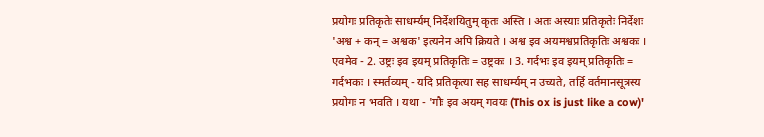प्रयोगः प्रतिकृतेः साधर्म्यम् निर्देशयितुम् कृतः अस्ति । अतः अस्याः प्रतिकृतेः निर्देशः 'अश्व + कन् = अश्वक' इत्यनेन अपि क्रियते । अश्व इव अयमश्वप्रतिकृतिः अश्वकः । एवमेव - 2. उष्ट्रः इव इयम् प्रतिकृतिः = उष्ट्रकः । 3. गर्दभः इव इयम् प्रतिकृतिः = गर्दभकः । स्मर्तव्यम् - यदि प्रतिकृत्या सह साधर्म्यम् न उच्यते, तर्हि वर्तमानसूत्रस्य प्रयोगः न भवति । यथा - 'गौः इव अयम् गवयः (This ox is just like a cow)'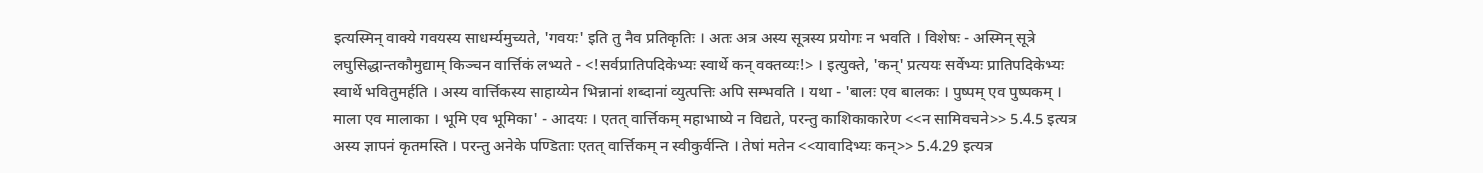इत्यस्मिन् वाक्ये गवयस्य साधर्म्यमुच्यते, 'गवयः' इति तु नैव प्रतिकृतिः । अतः अत्र अस्य सूत्रस्य प्रयोगः न भवति । विशेषः - अस्मिन् सूत्रे लघुसिद्धान्तकौमुद्याम् किञ्चन वार्त्तिकं लभ्यते - <!सर्वप्रातिपदिकेभ्यः स्वार्थे कन् वक्तव्यः!> । इत्युक्ते, 'कन्' प्रत्ययः सर्वेभ्यः प्रातिपदिकेभ्यः स्वार्थे भवितुमर्हति । अस्य वार्त्तिकस्य साहाय्येन भिन्नानां शब्दानां व्युत्पत्तिः अपि सम्भवति । यथा - 'बालः एव बालकः । पुष्पम् एव पुष्पकम् । माला एव मालाका । भूमि एव भूमिका' - आदयः । एतत् वार्त्तिकम् महाभाष्ये न विद्यते, परन्तु काशिकाकारेण <<न सामिवचने>> 5.4.5 इत्यत्र अस्य ज्ञापनं कृतमस्ति । परन्तु अनेके पण्डिताः एतत् वार्त्तिकम् न स्वीकुर्वन्ति । तेषां मतेन <<यावादिभ्यः कन्>> 5.4.29 इत्यत्र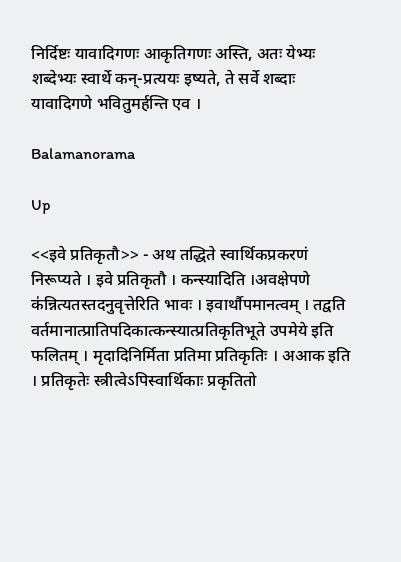निर्दिष्टः यावादिगणः आकृतिगणः अस्ति, अतः येभ्यः शब्देभ्यः स्वार्थे कन्-प्रत्ययः इष्यते, ते सर्वे शब्दाः यावादिगणे भवितुमर्हन्ति एव ।

Balamanorama

Up

<<इवे प्रतिकृतौ>> - अथ तद्धिते स्वार्थिकप्रकरणं निरूप्यते । इवे प्रतिकृतौ । कन्स्यादिति ।अवक्षेपणे क॑न्नित्यतस्तदनुवृत्तेरिति भावः । इवार्थौपमानत्वम् । तद्वति वर्तमानात्प्रातिपदिकात्कन्स्यात्प्रतिकृतिभूते उपमेये इति फलितम् । मृदादिनिर्मिता प्रतिमा प्रतिकृतिः । अआक इति । प्रतिकृतेः स्त्रीत्वेऽपिस्वार्थिकाः प्रकृतितो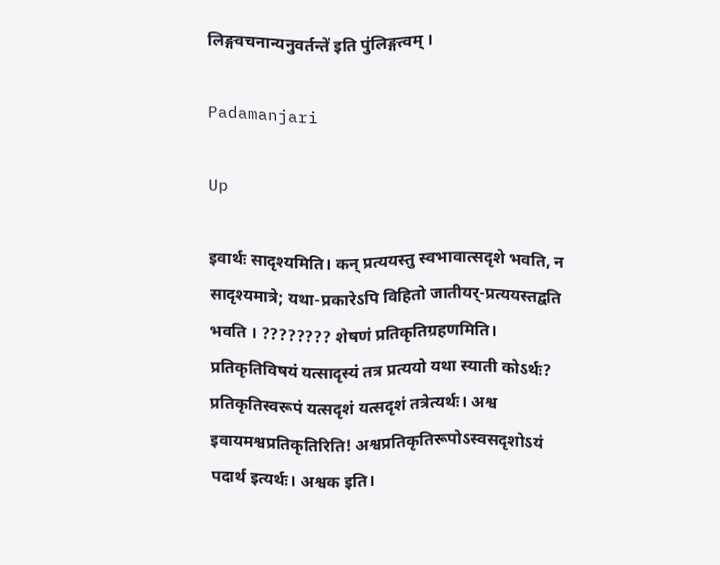लिङ्गवचनान्यनुवर्तन्ते॑ इति पुंलिङ्गत्वम् ।

Padamanjari

Up

इवार्थः सादृश्यमिति। कन् प्रत्ययस्तु स्वभावात्सदृशे भवति, न सादृश्यमात्रे; यथा-प्रकारेऽपि विहितो जातीयर्-प्रत्ययस्तद्वति भवति । ???????? शेषणं प्रतिकृतिग्रहणमिति। प्रतिकृतिविषयं यत्सादृस्यं तत्र प्रत्ययो यथा स्याती कोऽर्थः? प्रतिकृतिस्वरूपं यत्सदृशं यत्सदृशं तत्रेत्यर्थः। अश्व इवायमश्वप्रतिकृतिरिति! अश्वप्रतिकृतिरूपोऽस्वसदृशोऽयं पदार्थ इत्यर्थः। अश्वक इति।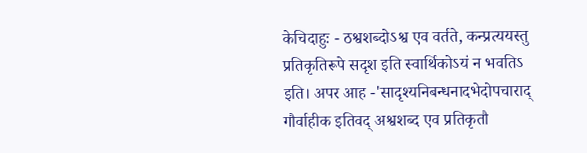केचिदाहुः - ठश्वशब्दोऽश्व एव वर्तते, कन्प्रत्ययस्तु प्रतिकृतिरूपे सदृश इति स्वार्थिकोऽयं न भवतिऽ इति। अपर आह -'सादृश्यनिबन्धनादभेदोपचाराद् गौर्वाहीक इतिवद् अश्वशब्द एव प्रतिकृतौ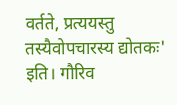वर्तते, प्रत्ययस्तु तस्यैवोपचारस्य द्योतकः' इति। गौरिव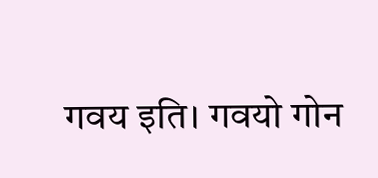गवय इति। गवयो गोन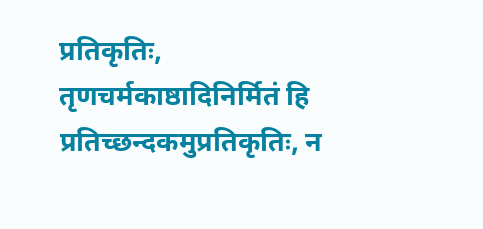प्रतिकृतिः, तृणचर्मकाष्ठादिनिर्मितं हि प्रतिच्छन्दकमुप्रतिकृतिः, न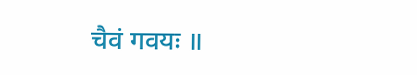चैवं गवयः ॥